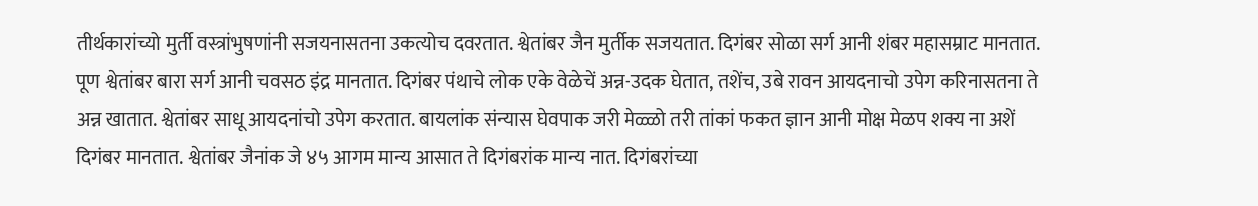तीर्थकारांच्यो मुर्ती वस्त्रांभुषणांनी सजयनासतना उकत्योच दवरतात. श्वेतांबर जैन मुर्तीक सजयतात. दिगंबर सोळा सर्ग आनी शंबर महासम्राट मानतात. पूण श्वेतांबर बारा सर्ग आनी चवसठ इंद्र मानतात. दिगंबर पंथाचे लोक एके वेळेचें अन्न-उदक घेतात, तशेंच, उबे रावन आयदनाचो उपेग करिनासतना ते अन्न खातात. श्वेतांबर साधू आयदनांचो उपेग करतात. बायलांक संन्यास घेवपाक जरी मेळ्ळो तरी तांकां फकत ज्ञान आनी मोक्ष मेळप शक्य ना अशें दिगंबर मानतात. श्वेतांबर जैनांक जे ४५ आगम मान्य आसात ते दिगंबरांक मान्य नात. दिगंबरांच्या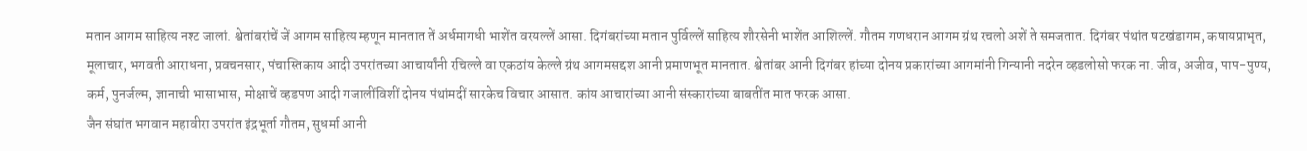मतान आगम साहित्य नश्ट जालां. श्वेतांबरांचें जें आगम साहित्य म्हणून मानतात तें अर्धमागधी भाशेंत वरयल्लें आसा. दिगंबरांच्या मतान पुर्विल्लें साहित्य शौरसेनी भाशेंत आशिल्लें. गौतम गणधरान आगम ग्रंथ रचलो अशें ते समजतात. दिगंबर पंथांत षटखंडागम, कषायप्राभृत, मूलाचार, भगवती आराधना, प्रवचनसार, पंचास्तिकाय आदी उपरांतच्या आचार्यांनी रचिल्ले वा एकठांय केल्ले ग्रंथ आगमसद्दश आनी प्रमाणभूत मानतात. श्वेतांबर आनी दिगंबर हांच्या दोनय प्रकारांच्या आगमांनी गिन्यानी नदरेन व्हडलोसो फरक ना. जीव, अजीव, पाप-पुण्य, कर्म, पुनर्जल्म, ज्ञानाची भासाभास, मोक्षाचें व्हडपण आदी गजालींविशीं दोनय पंथांमदीं सारकेच विचार आसात. कांय आचारांच्या आनी संस्कारांच्या बाबतींत मात फरक आसा.
जैन संघांत भगवान महावीरा उपरांत इंद्रभूर्ता गौतम, सुधर्मा आनी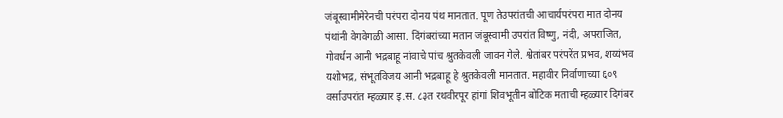जंबूस्वामीमेरेनची परंपरा दोनय पंथ मानतात. पूण तेउपरांतची आचार्यपरंपरा मात दोनय पंथांनी वेगवेगळी आसा. दिंगंबरांच्या मतान जंबूस्वामी उपरांत विष्णु, नंदी, अपराजित, गोवर्धन आनी भद्रबाहू नांवाचे पांच श्रुतकेवली जावन गेले. श्वेतांबर परंपरेंत प्रभव, शय्यंभव यशोभद्र, संभूतविजय आनी भद्रबाहू हे श्रुतकेवली मानतात. महावीर निर्वाणाच्या ६०९ वर्साउपरांत म्हळ्यार इ.स. ८३त रथवीरपूर हांगां शिवभूतीन बोटिक मताची म्हळ्यार दिगंबर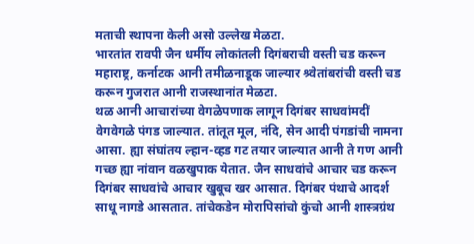मताची स्थापना केली असो उल्लेख मेळटा.
भारतांत रावपी जैन धर्मीय लोकांतली दिगंबराची वस्ती चड करून महाराष्ट्र, कर्नाटक आनी तमीळनाडूक जाल्यार श्र्वेतांबरांची वस्ती चड करून गुजरात आनी राजस्थानांत मेळटा.
थळ आनी आचारांच्या वेगळेपणाक लागून दिगंबर साधवांमदीं वेगवेगळे पंगड जाल्यात. तांतूत मूल, नंदि, सेन आदी पंगडांची नामना आसा. ह्या संघांतय ल्हान-व्हड गट तयार जाल्यात आनी ते गण आनी गच्छ ह्या नांवान वळखुपाक येतात. जैन साधवांचे आचार चड करून दिगंबर साधवांचे आचार खुबूच खर आसात. दिगंबर पंथाचे आदर्श साधू नागडे आसतात. तांचेकडेन मोरापिसांचो कुंचो आनी शास्त्रग्रंथ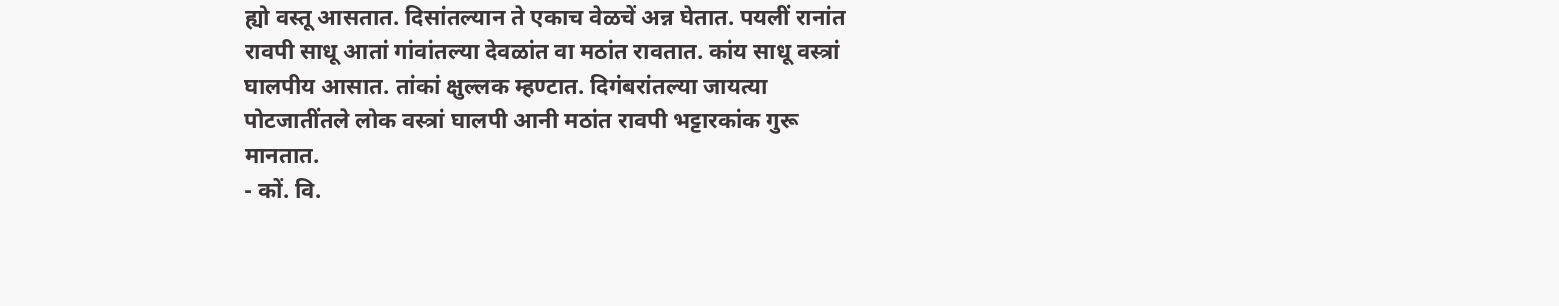ह्यो वस्तू आसतात. दिसांतल्यान ते एकाच वेळचें अन्न घेतात. पयलीं रानांत रावपी साधू आतां गांवांतल्या देवळांत वा मठांत रावतात. कांय साधू वस्त्रां घालपीय आसात. तांकां क्षुल्लक म्हण्टात. दिगंबरांतल्या जायत्या पोटजातींतले लोक वस्त्रां घालपी आनी मठांत रावपी भट्टारकांक गुरू मानतात.
- कों. वि.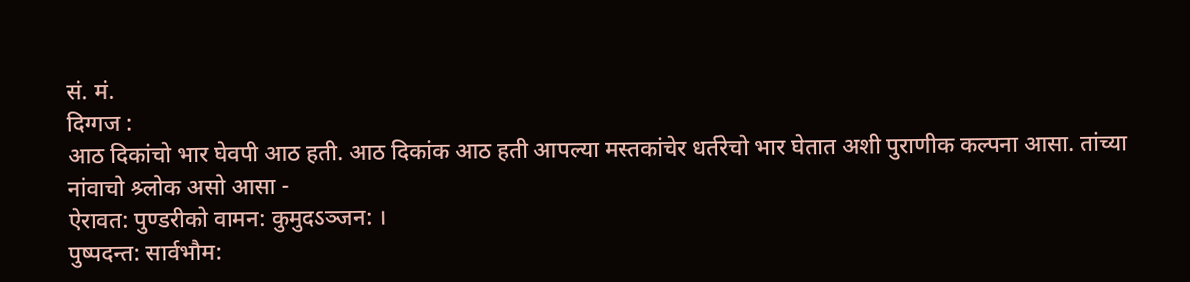सं. मं.
दिग्गज :
आठ दिकांचो भार घेवपी आठ हती. आठ दिकांक आठ हती आपल्या मस्तकांचेर धर्तरेचो भार घेतात अशी पुराणीक कल्पना आसा. तांच्या नांवाचो श्र्लोक असो आसा -
ऐरावत: पुण्डरीको वामन: कुमुदऽञ्जन: ।
पुष्पदन्त: सार्वभौम: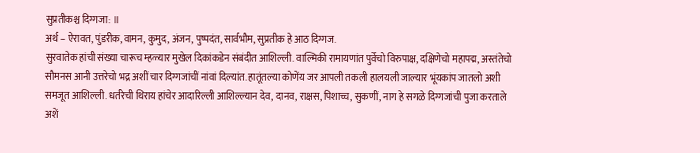सुप्रतीकश्च दिग्गजा: ॥
अर्थ – ऐरावत, पुंडरीक, वामन, कुमुद, अंजन, पुष्पदंत, सार्वभौम, सुप्रतीक हे आठ दिग्गज.
सुरवातेक हांची संख्या चारूच म्हळ्यार मुखेल दिकांकडेन संबंदीत आशिल्ली. वाल्मिकी रामायणांत पुर्वेचो विरुपाक्ष, दक्षिणेचो महापद्म, अस्तंतेचो सौमनस आनी उत्तरेचो भद्र अशीं चार दिग्गजांचीं नांवां दिल्यांत. हातूंतल्या कोणेंय जर आपली तकली हालयली जाल्यार भूंयकांप जातलो अशी समजूत आशिल्ली. धर्तरेची थिराय हांचेर आदारिल्ली आशिल्ल्यान देव, दानव, राक्षस, पिशाच्च, सुकणीं, नाग हे सगळे दिग्गजांची पुजा करताले अशें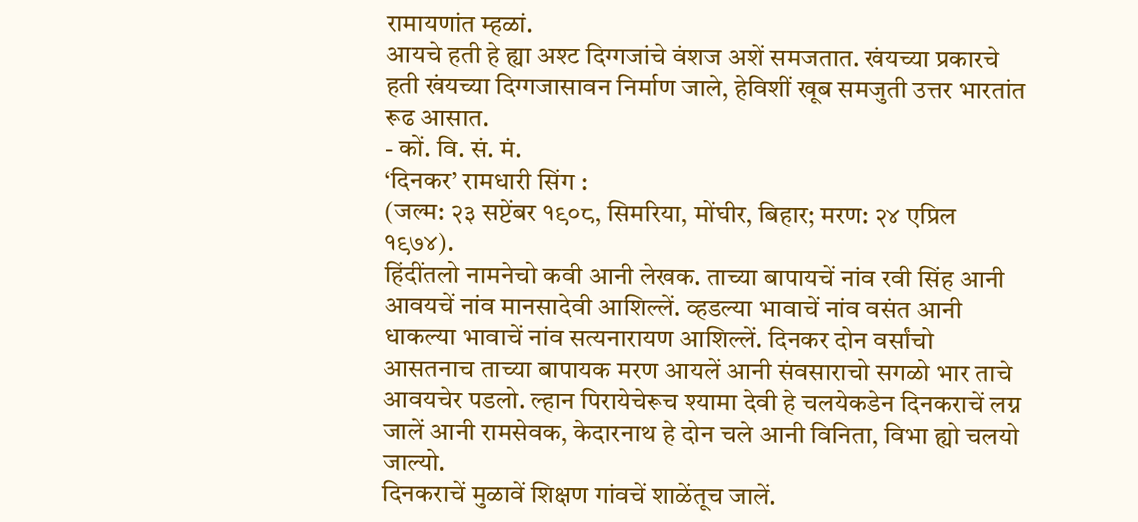रामायणांत म्हळां.
आयचे हती हे ह्या अश्ट दिग्गजांचे वंशज अशें समजतात. खंयच्या प्रकारचे हती खंयच्या दिग्गजासावन निर्माण जाले, हेविशीं खूब समजुती उत्तर भारतांत रूढ आसात.
- कों. वि. सं. मं.
‘दिनकर’ रामधारी सिंग :
(जल्म: २३ सप्टेंबर १९०८, सिमरिया, मोंघीर, बिहार; मरण: २४ एप्रिल १९७४).
हिंदींतलो नामनेचो कवी आनी लेखक. ताच्या बापायचें नांव रवी सिंह आनी आवयचें नांव मानसादेवी आशिल्लें. व्हडल्या भावाचें नांव वसंत आनी धाकल्या भावाचें नांव सत्यनारायण आशिल्लें. दिनकर दोन वर्सांचो आसतनाच ताच्या बापायक मरण आयलें आनी संवसाराचो सगळो भार ताचे आवयचेर पडलो. ल्हान पिरायेचेरूच श्यामा देवी हे चलयेकडेन दिनकराचें लग्न जालें आनी रामसेवक, केदारनाथ हे दोन चले आनी विनिता, विभा ह्यो चलयो जाल्यो.
दिनकराचें मुळावें शिक्षण गांवचें शाळेंतूच जालें.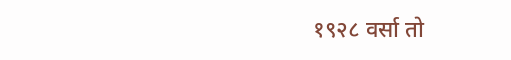१९२८ वर्सा तो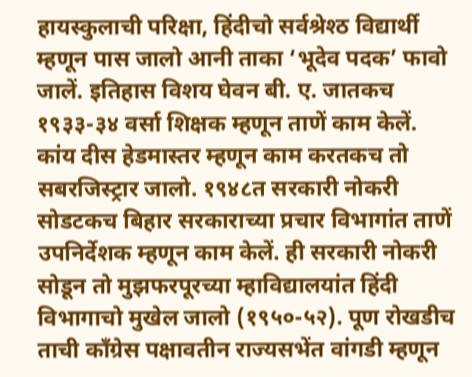हायस्कुलाची परिक्षा, हिंदीचो सर्वश्रेश्ठ विद्यार्थी म्हणून पास जालो आनी ताका ‘भूदेव पदक’ फावो जालें. इतिहास विशय घेवन बी. ए. जातकच १९३३-३४ वर्सा शिक्षक म्हणून ताणें काम केलें. कांय दीस हेडमास्तर म्हणून काम करतकच तो सबरजिस्ट्रार जालो. १९४८त सरकारी नोकरी सोडटकच बिहार सरकाराच्या प्रचार विभागांत ताणें उपनिर्देशक म्हणून काम केलें. ही सरकारी नोकरी सोडून तो मुझफरपूरच्या म्हाविद्यालयांत हिंदी विभागाचो मुखेल जालो (१९५०-५२). पूण रोखडीच ताची काँग्रेस पक्षावतीन राज्यसभेंत वांगडी म्हणून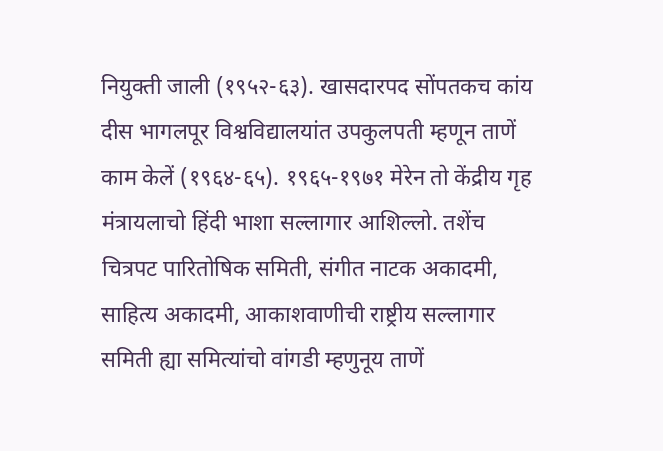नियुक्ती जाली (१९५२-६३). खासदारपद सोंपतकच कांय दीस भागलपूर विश्वविद्यालयांत उपकुलपती म्हणून ताणें काम केलें (१९६४-६५). १९६५-१९७१ मेरेन तो केंद्रीय गृह मंत्रायलाचो हिंदी भाशा सल्लागार आशिल्लो. तशेंच चित्रपट पारितोषिक समिती, संगीत नाटक अकादमी, साहित्य अकादमी, आकाशवाणीची राष्ट्रीय सल्लागार समिती ह्या समित्यांचो वांगडी म्हणुनूय ताणें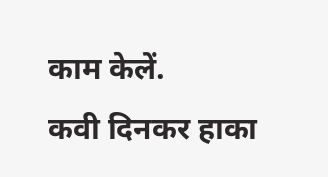काम केलें.
कवी दिनकर हाका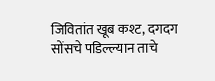जिवितांत खूब कश्ट, दगदग सोंसचे पडिल्ल्यान ताचे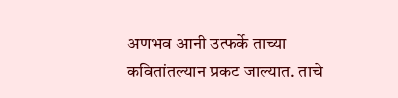अणभव आनी उत्फर्के ताच्या कवितांतल्यान प्रकट जाल्यात. ताचे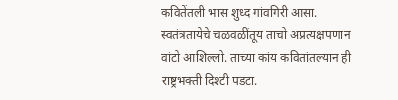कवितेंतली भास शुध्द गांवगिरी आसा. स्वतंत्रतायेचे चळवळींतूय ताचो अप्रत्यक्षपणान वांटो आशिल्लो. ताच्या कांय कवितांतल्यान ही राष्ट्रभक्ती दिश्टी पडटा.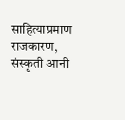साहित्याप्रमाण राजकारण, संस्कृती आनी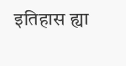इतिहास ह्या